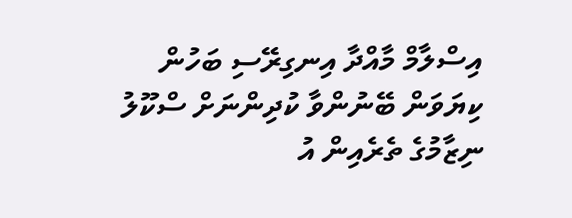އިސްލާމް މާއްދާ އިނގިރޭސި ބަހުން ކިޔަވަން ބޭނުންވާ ކުދިންނަށް ސްކޫލު ނިޒާމުގެ ތެރެއިން އު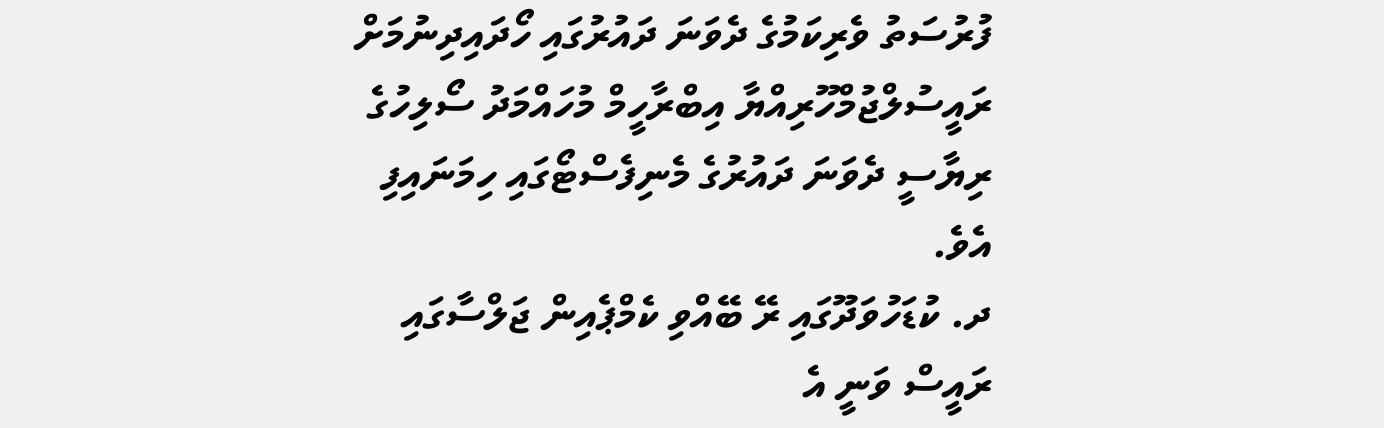ފުރުސަތު ވެރިކަމުގެ ދެވަނަ ދައުރުގައި ހޯދައިދިނުމަށް ރައީސުލްޖުމްހޫރިއްޔާ އިބްރާހީމް މުހައްމަދު ސޯލިހުގެ ރިޔާސީ ދެވަނަ ދައުރުގެ މެނިފެސްޓޯގައި ހިމަނައިފި އެވެ.
ދ. ކުޑަހުވަދޫގައި ރޭ ބޭއްވި ކެމްޕެއިން ޖަލްސާގައި ރައީސް ވަނީ އެ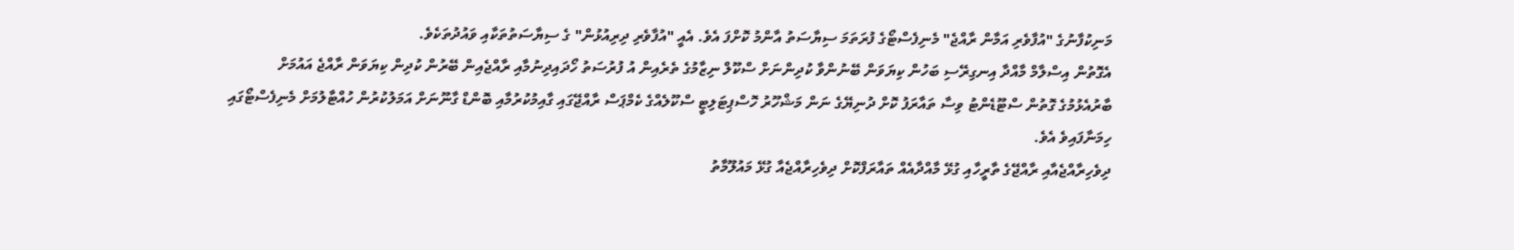މަނިކުފާނުގެ "އުފާވެރި އަމާން ރާއްޖެ" މެނިފެސްޓޯގެ ފުރަތަމަ ސިޔާސަތު އާންމު ކޮށްފަ އެވެ. އެއީ "އުފާވެރި ދިރިއުޅުން" ގެ ސިޔާސަތުތަކާއި ވައުދުތަކެވެ.
އެގޮތުން އިސްލާމް މާއްދާ އިނގިރޭސި ބަހުން ކިޔަވަން ބޭނުންވާ ކުދިންނަށް ސްކޫލް ނިޒާމުގެ ތެރެއިން އު ފުރުސަތު ހޯދައިދިނުމާއި ރާއްޖެއިން ބޭރުން ކުދިން ކިޔަވަން ރާއްޖެ އައުމަށް ބާރުއެޅުމުގެ ގޮތުން ސްޓޫޑެންޓު ވިސާ ތައާރަފު ކޮށް ދުނިޔޭގެ ނަން މަޝްހޫރު ހޮސްޕިޓަލިޓީ ސްކޫލެއްގެ ކެމްޕަސް ރާއްޖޭގައި ގާއިމުކުރުމާއި ބޮންޑް ގާނޫނަށް އަމަލުކުރުން ހުއްޓާލުމަށް މެނިފެސްޓޯގައި ހިމަނާފައިވެ އެވެ.
ދިވެހިރާއްޖެއާއި ރާއްޖޭގެ ތާރީހާއި ގުޅޭ މާއްދާއެއް ތައާރަފްކޮށް ދިވެހިރާއްޖެއާ ގުޅޭ މައުލޫމާތު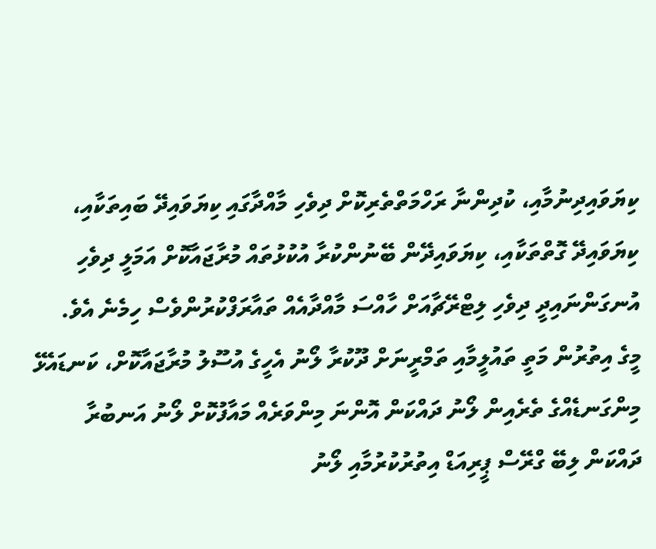ކިޔަވައިދިނުމާއި، ކުދިންނާ ރަހްމަތްތެރިކޮށް ދިވެހި މާއްދާގައި ކިޔަވައިދޭ ބައިތަކާއި، ކިޔަވައިދޭ ގޮތްތަކާއި، ކިޔަވައިދޭން ބޭނުންކުރާ އުކުޅުތައް މުރާޖައާކޮށް އަމަލީ ދިވެހި އުނގަންނައިދީ ދިވެހި ލިޓްރޭޗާއަށް ހާއްސަ މާއްދާއެއް ތައާރަފްކުރުންވެސް ހިމެނެ އެވެ.
މީގެ އިތުރުން މަތީ ތައުލީމާއި ތަމްރީނަށް ދޫކުރާ ލޯނު އެހީގެ އުސޫލު މުރާޖައާކޮށް، ކަނޑައެޅޭ މިންގަނޑެއްގެ ތެރެއިން ލޯނު ދައްކަން އޮންނަ މިންވަރެއް މައާފުކޮށް ލޯނު އަނބުރާ ދައްކަން ލިބޭ ގްރޭސް ޕީރިއަޑް އިތުރުކުރުމާއި ލޯނު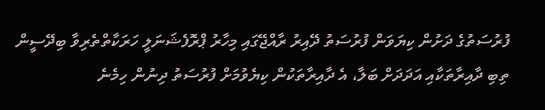ފުރުސަތުގެ ދަށުން ކިޔަވަން ފުރުސަތު ދޭއިރު ރާއްޖޭގައި މިހާރު ޕްރޮފެޝަނަލީ ހަރަކާތްތެރިވާ ބިދޭސީން ތިބި ދާއިރާތަކާއި އަދަދަށް ބަލާ، އެ ދާއިރާތަކުން ކިޔެވުމަށް ފުރުސަތު ދިނުން ހިމެނެ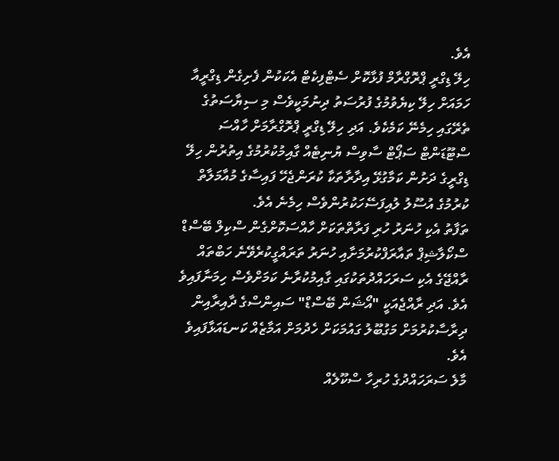އެވެ.
ހިލޭ ޑިގްރީ ޕްރޮގްރާމް ފުޅާކޮށް ސެޓްފިކެޓް އެކަކުން ފެށިގެން ޑިގްރީއާ ހަމައަށް ހިލޭ ކިޔެވުމުގެ ފުރުސަތު ދިނުމަކީވެސް މި ސިޔާސަތުގެ ތެރޭގައި ހިމެނޭ ކަމެކެވެ. އަދި ހިލޭ ޑިގްރީ ޕްރޮގްރާމަށް ހާއްސަ ސްޓޫޑަންޓް ސަޕޯޓް ސާވިސް ޔުނިޓެއް ގާއިމުކުރުމުގެ އިތުރުން ހިލޭ ޑިގްރީގެ ދަށުން ކަމާގުޅޭ އިދާރާތަކާ ކުރަންޖެހޭ ފައިސާގެ މުއާމަލާތް ކުރުމުގެ އުސޫލު ލުއިފަސޭހަކުރުންވެސް ހިމެނެ އެވެ.
ތަފާތު އެކި ހުނަރު ހުރި ފަރާތްތަކަށް ހާއްސަކޮށްގެން ސްކިލް ބޭސްޑް ސްކޯލާޝިޕް ތައާރަފްކުރުމަށާއި ހުނަރު ތަރައްގީކުރެވޭނެ ހަބްތައް ރާއްޖޭގެ އެކި ސަރަހައްދުތަކުގައި ގާއިމުކުރާނެ ކަމަށްވެސް ހިމަނާފައިވެ އެވެ. އަދި ރާއްޖެއަކީ "އޯޝަން ބޭސްޑް" ސައިންސްގެ ދާއިރާއިން ދިރާސާކުރުމަށް މަގުބޫލު ގައުމަކަށް ހެދުމަށް އަމާޒެއް ކަނޑައަޅާފައިވެ އެވެ.
މާލެ ސަރަހައްދުގެ ހުރިހާ ސްކޫލެއް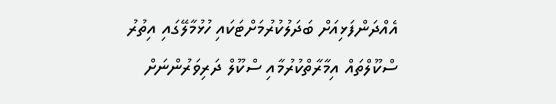އެއްދަންފަޅިއަށް ބަދަލުކުރުމަށްޓަކައި ހުޅުމާލޭގައި އިތުރު ސްކޫލްތައް އިމާރާތްކުރުމާއި ސްކޫލް ދަރިވަރުންނަށް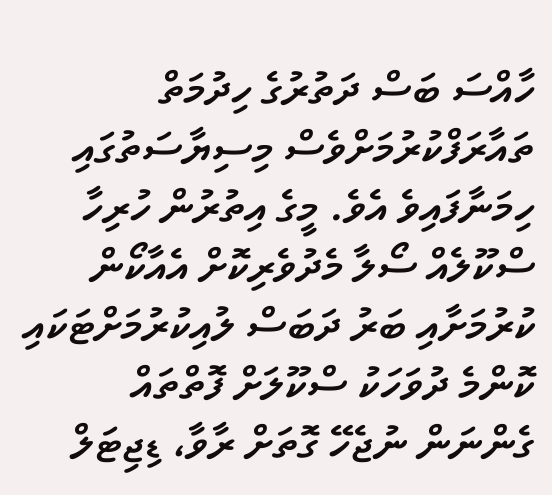ހާއްސަ ބަސް ދަތުރުގެ ހިދުމަތް ތައާރަފްކުރުމަށްވެސް މިސިޔާސަތުގައި ހިމަނާފައިވެ އެވެ. މީގެ އިތުރުން ހުރިހާ ސްކޫލެއް ސޯލާ މެދުވެރިކޮށް އެއާކޯން ކުރުމަށާއި ބަރު ދަބަސް ލުއިކުރުމަށްޓަކައި ކޮންމެ ދުވަހަކު ސްކޫލަށް ފޮތްތައް ގެންނަން ނުޖެހޭ ގޮތަށް ރާވާ، ޑިޖިޓަލް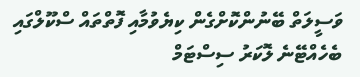ވަސީލަތް ބޭނުންކޮށްގެން ކިޔެވުމާއި ފޮތްތައް ސްކޫލްގައި ބެހެއްޓޭނެ ލޮކަރު ސިސްޓަމް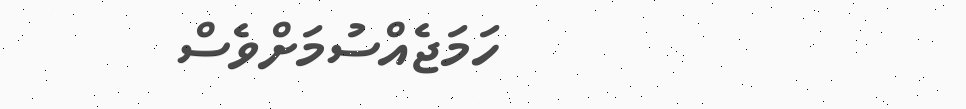ހަމަޖެއްސުމަށްވެސް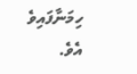ހިމަނާފައިވެ އެވެ.